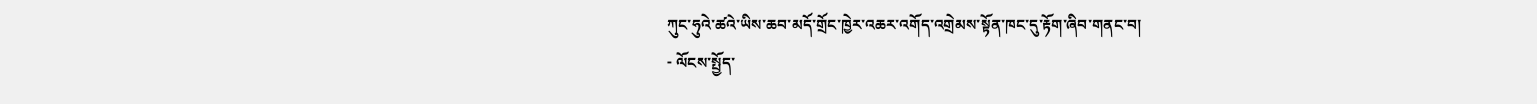ཀུང་ཧུའེ་ཚའེ་ཡིས་ཆབ་མདོ་གྲོང་ཁྱེར་འཆར་འགོད་འགྲེམས་སྟོན་ཁང་དུ་རྟོག་ཞིབ་གནང་བ།
- ལོངས་སྤྱོད་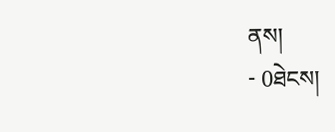ནས།
- 0ཐེངས།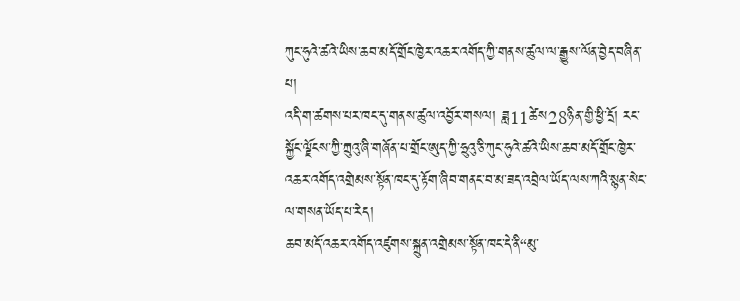ཀུང་ཧུའེ་ཚའེ་ཡིས་ཆབ་མདོ་གྲོང་ཁྱེར་འཆར་འགོད་ཀྱི་གནས་ཚུལ་ལ་རྒྱུས་ལོན་བྱེད་བཞིན་པ།
འདི་ག་ཚགས་པར་ཁང་དུ་གནས་ཚུལ་འབྱོར་གསལ། ཟླ11ཚེས28ཉིན་གྱི་ཕྱི་དྲོ། རང་སྐྱོང་ལྗོངས་ཀྱི་ཀྲུའུ་ཞི་གཞོན་པ་གྲོང་ཨུད་ཀྱི་ཧྲུའུ་ཅི་ཀུང་ཧུའེ་ཚའེ་ཡིས་ཆབ་མདོ་གྲོང་ཁྱེར་འཆར་འགོད་འགྲེམས་སྟོན་ཁང་དུ་རྟོག་ཞིབ་གནང་བ་མ་ཟད་འབྲེལ་ཡོད་ལས་ཀའི་སྙན་སེང་ལ་གསན་ཡོད་པ་རེད།
ཆབ་མདོ་འཆར་འགོད་འཛུགས་སྐྲུན་འགྲེམས་སྟོན་ཁང་དེ་ནི“མུ་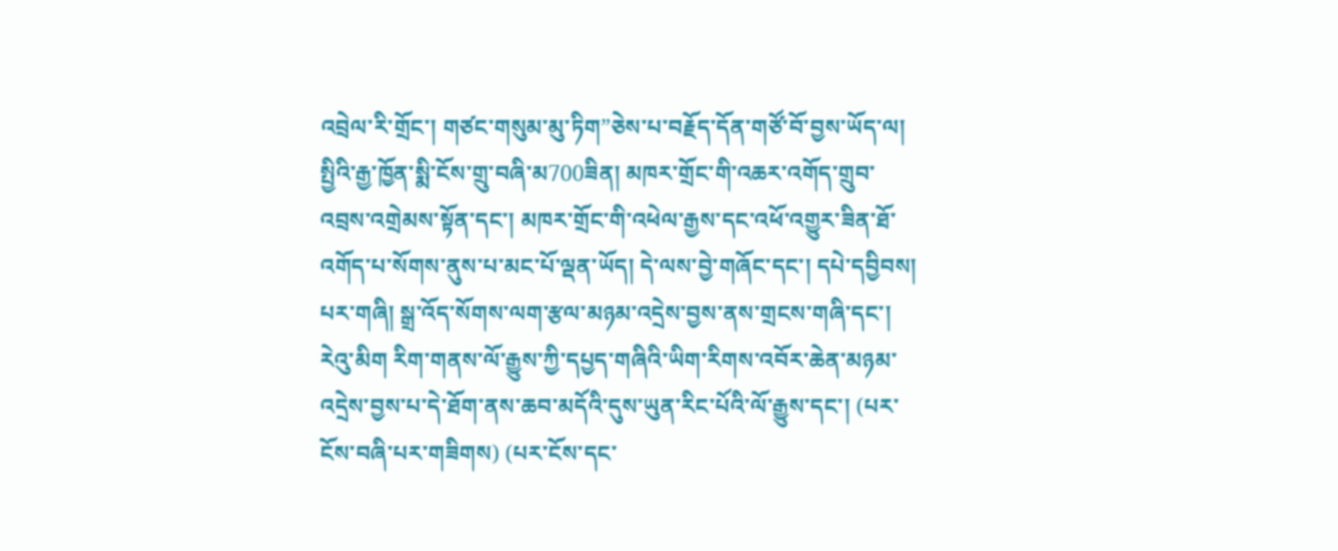འབྲེལ་རི་གྲོང་། གཙང་གསུམ་མུ་ཏིག”ཅེས་པ་བརྗོད་དོན་གཙོ་བོ་བྱས་ཡོད་ལ། སྤྱིའི་རྒྱ་ཁྱོན་སྨི་ངོས་གྲུ་བཞི་མ700ཟིན། མཁར་གྲོང་གི་འཆར་འགོད་གྲུབ་འབྲས་འགྲེམས་སྟོན་དང་། མཁར་གྲོང་གི་འཕེལ་རྒྱས་དང་འཕོ་འགྱུར་ཟིན་ཐོ་འགོད་པ་སོགས་ནུས་པ་མང་པོ་ལྡན་ཡོད། དེ་ལས་བྱེ་གཞོང་དང་། དཔེ་དབྱིབས། པར་གཞི། སྒྲ་འོད་སོགས་ལག་རྩལ་མཉམ་འདྲེས་བྱས་ནས་གྲངས་གཞི་དང་། རེའུ་མིག རིག་གནས་ལོ་རྒྱུས་ཀྱི་དཔྱད་གཞིའི་ཡིག་རིགས་འབོར་ཆེན་མཉམ་འདྲེས་བྱས་པ་དེ་ཐོག་ནས་ཆབ་མདོའི་དུས་ཡུན་རིང་པོའི་ལོ་རྒྱུས་དང་། (པར་ངོས་བཞི་པར་གཟིགས) (པར་ངོས་དང་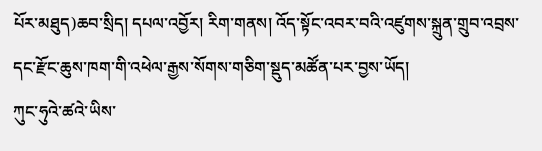པོར་མཐུད)ཆབ་སྲིད། དཔལ་འབྱོར། རིག་གནས། འོད་སྟོང་འབར་བའི་འཛུགས་སྐྲུན་གྲུབ་འབྲས་དང་རྫོང་ཆུས་ཁག་གི་འཕེལ་རྒྱས་སོགས་གཅིག་སྡུད་མཚོན་པར་བྱས་ཡོད།
ཀུང་ཧུའེ་ཚའེ་ཡིས་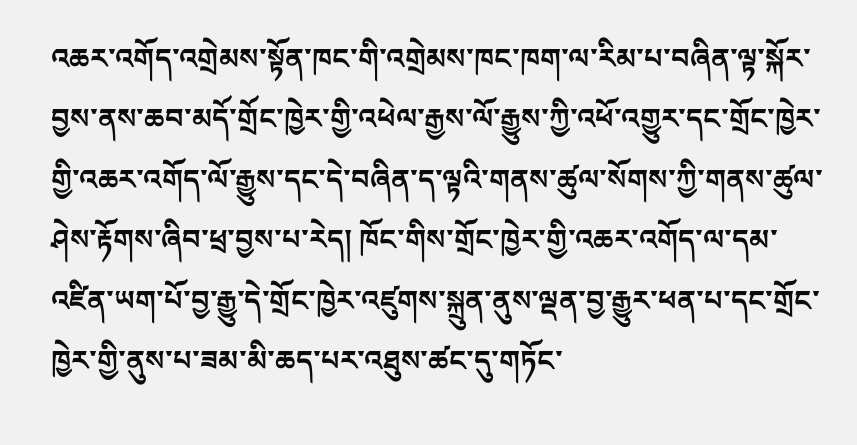འཆར་འགོད་འགྲེམས་སྟོན་ཁང་གི་འགྲེམས་ཁང་ཁག་ལ་རིམ་པ་བཞིན་ལྟ་སྐོར་བྱས་ནས་ཆབ་མདོ་གྲོང་ཁྱེར་གྱི་འཕེལ་རྒྱས་ལོ་རྒྱུས་ཀྱི་འཕོ་འགྱུར་དང་གྲོང་ཁྱེར་གྱི་འཆར་འགོད་ལོ་རྒྱུས་དང་དེ་བཞིན་ད་ལྟའི་གནས་ཚུལ་སོགས་ཀྱི་གནས་ཚུལ་ཤེས་རྟོགས་ཞིབ་ཕྲ་བྱས་པ་རེད། ཁོང་གིས་གྲོང་ཁྱེར་གྱི་འཆར་འགོད་ལ་དམ་འཛིན་ཡག་པོ་བྱ་རྒྱུ་དེ་གྲོང་ཁྱེར་འཛུགས་སྐྲུན་ནུས་ལྡན་བྱ་རྒྱུར་ཕན་པ་དང་གྲོང་ཁྱེར་གྱི་ནུས་པ་ཟམ་མི་ཆད་པར་འཐུས་ཚང་དུ་གཏོང་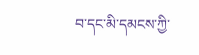བ་དང་མི་དམངས་ཀྱི་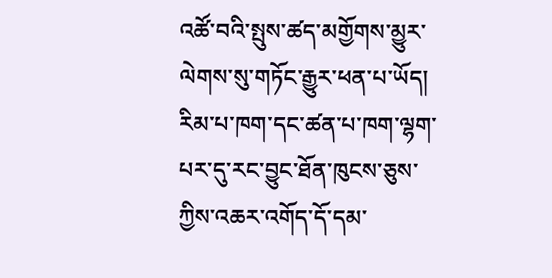འཚོ་བའི་སྤུས་ཚད་མགྱོགས་མྱུར་ལེགས་སུ་གཏོང་རྒྱུར་ཕན་པ་ཡོད། རིམ་པ་ཁག་དང་ཚན་པ་ཁག་ལྷག་པར་དུ་རང་བྱུང་ཐོན་ཁུངས་ཅུས་ཀྱིས་འཆར་འགོད་དོ་དམ་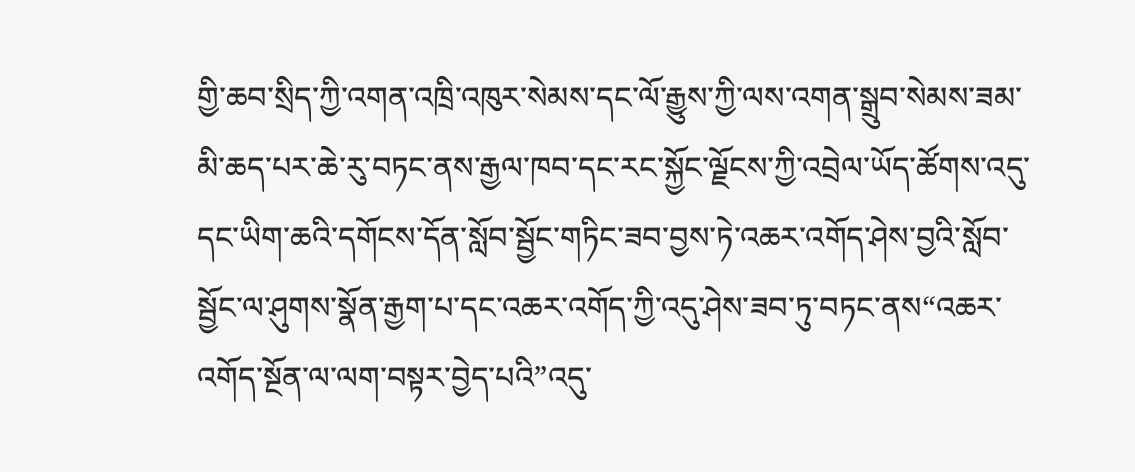གྱི་ཆབ་སྲིད་ཀྱི་འགན་འཁྲི་འཁུར་སེམས་དང་ལོ་རྒྱུས་ཀྱི་ལས་འགན་སྒྲུབ་སེམས་ཟམ་མི་ཆད་པར་ཆེ་རུ་བཏང་ནས་རྒྱལ་ཁབ་དང་རང་སྐྱོང་ལྗོངས་ཀྱི་འབྲེལ་ཡོད་ཚོགས་འདུ་དང་ཡིག་ཆའི་དགོངས་དོན་སློབ་སྦྱོང་གཏིང་ཟབ་བྱས་ཏེ་འཆར་འགོད་ཤེས་བྱའི་སློབ་སྦྱོང་ལ་ཤུགས་སྣོན་རྒྱག་པ་དང་འཆར་འགོད་ཀྱི་འདུ་ཤེས་ཟབ་ཏུ་བཏང་ནས“འཆར་འགོད་སྔོན་ལ་ལག་བསྟར་བྱེད་པའི”འདུ་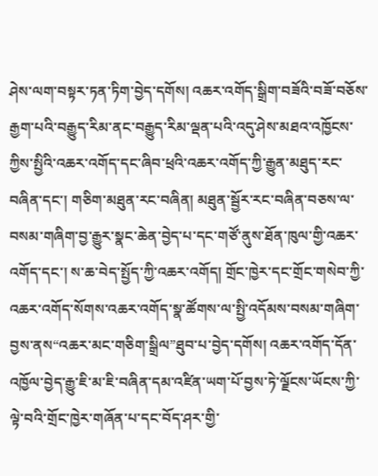ཤེས་ལག་བསྟར་ཏན་ཏིག་བྱེད་དགོས། འཆར་འགོད་སྒྲིག་བཟོའི་བཟོ་བཅོས་རྒྱག་པའི་བརྒྱུད་རིམ་ནང་བརྒྱུད་རིམ་ལྡན་པའི་འདུ་ཤེས་མཐའ་འཁྱོངས་ཀྱིས་སྤྱིའི་འཆར་འགོད་དང་ཞིབ་ཕྲའི་འཆར་འགོད་ཀྱི་རྒྱུན་མཐུད་རང་བཞིན་དང་། གཅིག་མཐུན་རང་བཞིན། མཐུན་སྦྱོར་རང་བཞིན་བཅས་ལ་བསམ་གཞིག་བྱ་རྒྱུར་སྣང་ཆེན་བྱེད་པ་དང་གཙོ་ནུས་ཐོན་ཁུལ་གྱི་འཆར་འགོད་དང་། ས་ཆ་བེད་སྤྱོད་ཀྱི་འཆར་འགོད། གྲོང་ཁྱེར་དང་གྲོང་གསེབ་ཀྱི་འཆར་འགོད་སོགས་འཆར་འགོད་སྣ་ཚོགས་ལ་སྤྱི་འདོམས་བསམ་གཞིག་བྱས་ནས“འཆར་མང་གཅིག་སྒྲིལ”ཐུབ་པ་བྱེད་དགོས། འཆར་འགོད་དོན་འཁྱོལ་བྱེད་རྒྱུ་ཇི་མ་ཇི་བཞིན་དམ་འཛིན་ཡག་པོ་བྱས་ཏེ་ལྗོངས་ཡོངས་ཀྱི་ལྟེ་བའི་གྲོང་ཁྱེར་གཞོན་པ་དང་བོད་ཤར་གྱི་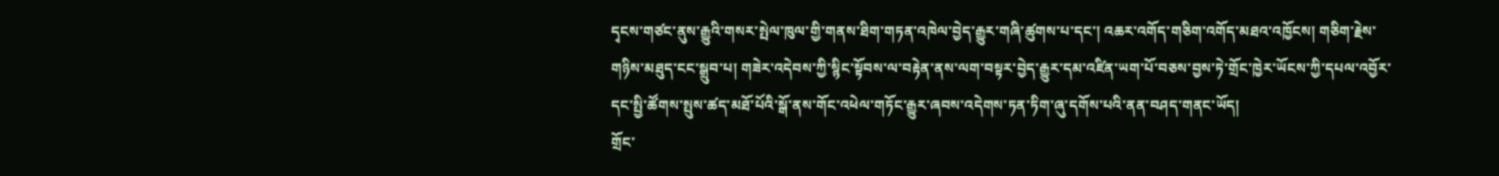དྭངས་གཙང་ནུས་རྒྱུའི་གསར་སྤེལ་ཁུལ་གྱི་གནས་ཐིག་གཏན་འཁེལ་བྱེད་རྒྱུར་གཞི་ཚུགས་པ་དང་། འཆར་འགོད་གཅིག་འགོད་མཐའ་འཁྱོངས། གཅིག་རྗེས་གཉིས་མཐུད་ངང་སྒྲུབ་པ། གཟེར་འདེབས་ཀྱི་སྙིང་སྟོབས་ལ་བརྟེན་ནས་ལག་བསྟར་བྱེད་རྒྱུར་དམ་འཛིན་ཡག་པོ་བཅས་བྱས་ཏེ་གྲོང་ཁྱེར་ཡོངས་ཀྱི་དཔལ་འབྱོར་དང་སྤྱི་ཚོགས་སྤུས་ཚད་མཐོ་པོའི་སྒོ་ནས་གོང་འཕེལ་གཏོང་རྒྱུར་ཞབས་འདེགས་ཏན་ཏིག་ཞུ་དགོས་པའི་ནན་བཤད་གནང་ཡོད།
གྲོང་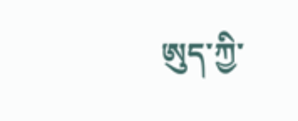ཨུད་ཀྱི་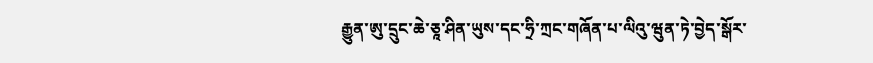རྒྱུན་ཨུ་དྲུང་ཆེ་ཅཱ་ཤིན་ཡུས་དང་ཧྲི་ཀྲང་གཞོན་པ་ལིའུ་ཝུན་ཏེ་བྱེད་སྒོར་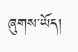ཞུགས་ཡོད།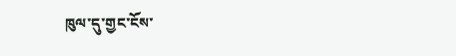ཁུལ་དུ་གྱང་ངོས་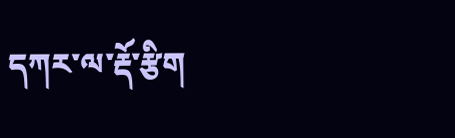དཀར་ལ་རྡོ་རྩིག